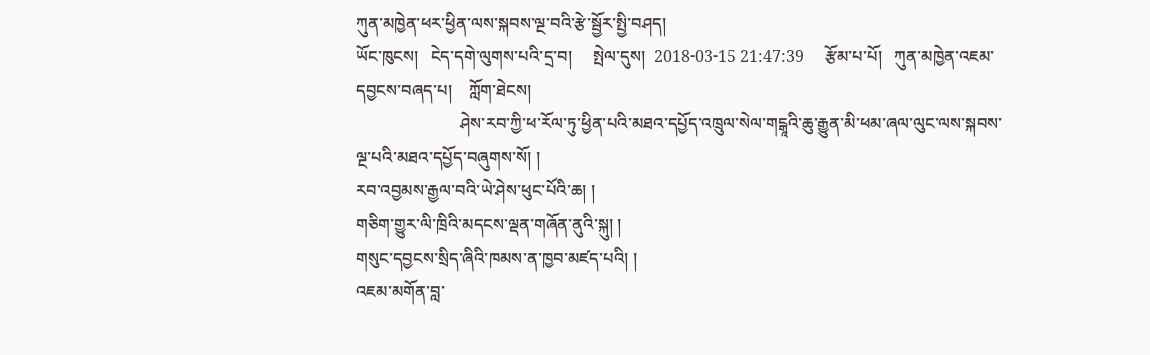ཀུན་མཁྱེན་ཕར་ཕྱིན་ལས་སྐབས་ལྔ་བའི་རྩེ་སྦྱོར་སྤྱི་བཤད།
ཡོང་ཁུངས།   ངེད་དགེ་ལུགས་པའི་དྲ་བ།     སྤེལ་དུས།  2018-03-15 21:47:39     རྩོམ་པ་པོ།   ཀུན་མཁྱེན་འཇམ་དབྱངས་བཞད་པ།    ཀློག་ཐེངས།
                         ཤེས་རབ་ཀྱི་ཕ་རོལ་ཏུ་ཕྱིན་པའི་མཐའ་དཔྱོད་འཁྲུལ་སེལ་གངྒཱའི་ཆུ་རྒྱུན་མི་ཕམ་ཞལ་ལུང་ལས་སྐབས་ལྔ་པའི་མཐའ་དཔྱོད་བཞུགས་སོ། །
རབ་འབྱམས་རྒྱལ་བའི་ཡེ་ཤེས་ཕུང་པོའི་ཆ། །
གཅིག་གྱུར་ལི་ཁྲིའི་མདངས་ལྡན་གཞོན་ནུའི་སྐུ། །
གསུང་དབྱངས་སྲིད་ཞིའི་ཁམས་ན་ཁྱབ་མཛད་པའི། །
འཇམ་མགོན་བླ་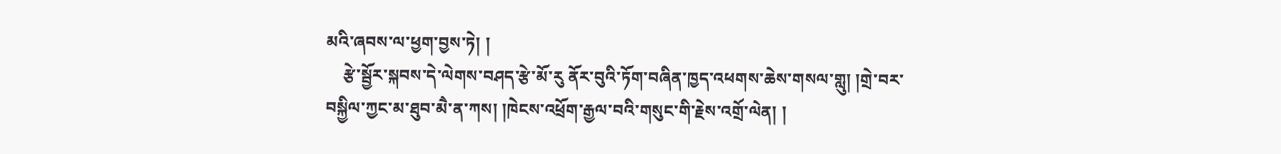མའི་ཞབས་ལ་ཕྱག་བྱས་ཏེ། །
    རྩེ་སྦྱོར་སྐབས་དེ་ལེགས་བཤད་རྩེ་མོ་རུ ནོར་བུའི་ཏོག་བཞིན་ཁྱད་འཕགས་ཆེས་གསལ་གླུ། །གྲེ་བར་བསྐྱིལ་ཀྱང་མ་ཐུབ་མཻ་ན་ཀས། །ཁེངས་འཕྲོག་རྒྱལ་བའི་གསུང་གི་རྗེས་འགྲོ་ལེན། །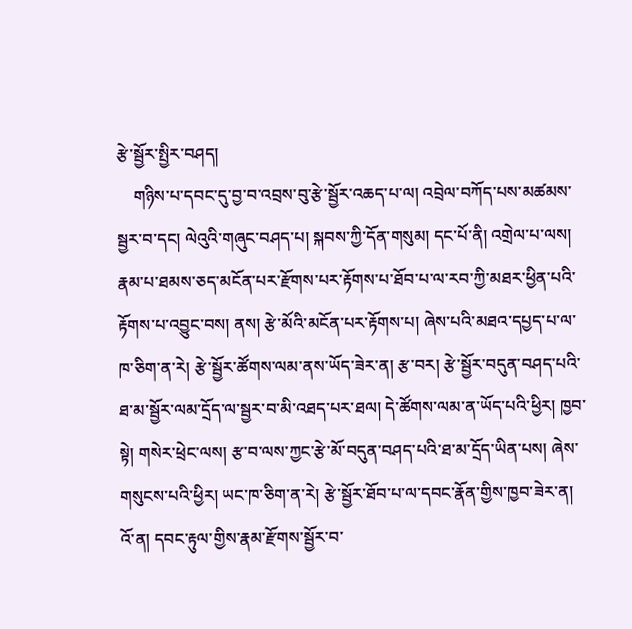རྩེ་སྦྱོར་སྤྱིར་བཤད།
    གཉིས་པ་དབང་དུ་བྱ་བ་འབྲས་བུ་རྩེ་སྦྱོར་འཆད་པ་ལ། འབྲེལ་བཀོད་པས་མཚམས་སྦྱར་བ་དང། ལེའུའི་གཞུང་བཤད་པ། སྐབས་ཀྱི་དོན་གསུམ། དང་པོ་ནི། འགྲེལ་པ་ལས། རྣམ་པ་ཐམས་ཅད་མངོན་པར་རྫོགས་པར་རྟོགས་པ་ཐོབ་པ་ལ་རབ་ཀྱི་མཐར་ཕྱིན་པའི་རྟོགས་པ་འབྱུང་བས། ནས། རྩེ་མོའི་མངོན་པར་རྟོགས་པ། ཞེས་པའི་མཐའ་དཔྱད་པ་ལ་ཁ་ཅིག་ན་རེ། རྩེ་སྦྱོར་ཚོགས་ལམ་ནས་ཡོད་ཟེར་ན། རྩ་བར། རྩེ་སྦྱོར་བདུན་བཤད་པའི་ཐ་མ་སྦྱོར་ལམ་དྲོད་ལ་སྦྱར་བ་མི་འཐད་པར་ཐལ། དེ་ཚོགས་ལམ་ན་ཡོད་པའི་ཕྱིར། ཁྱབ་སྟེ། གསེར་ཕྲེང་ལས། རྩ་བ་ལས་ཀྱང་རྩེ་མོ་བདུན་བཤད་པའི་ཐ་མ་དྲོད་ཡིན་པས། ཞེས་གསུངས་པའི་ཕྱིར། ཡང་ཁ་ཅིག་ན་རེ། རྩེ་སྦྱོར་ཐོབ་པ་ལ་དབང་རྣོན་གྱིས་ཁྱབ་ཟེར་ན། འོ་ན། དབང་རྟུལ་གྱིས་རྣམ་རྫོགས་སྦྱོར་བ་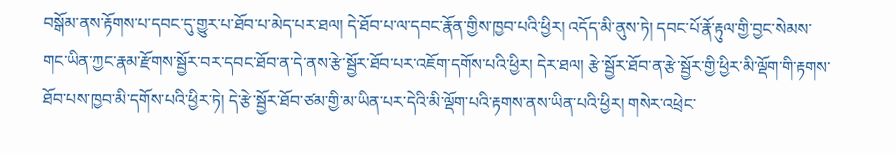བསྒོམ་ནས་རྟོགས་པ་དབང་དུ་གྱུར་པ་ཐོབ་པ་མེད་པར་ཐལ། དེ་ཐོབ་པ་ལ་དབང་རྣོན་གྱིས་ཁྱབ་པའི་ཕྱིར། འདོད་མི་ནུས་ཏེ། དབང་པོ་རྣོ་རྟུལ་གྱི་བྱང་སེམས་གང་ཡིན་ཀྱང་རྣམ་རྫོགས་སྦྱོར་བར་དབང་ཐོབ་ན་དེ་ནས་རྩེ་སྦྱོར་ཐོབ་པར་འཇོག་དགོས་པའི་ཕྱིར། དེར་ཐལ། རྩེ་སྦྱོར་ཐོབ་ན་རྩེ་སྦྱོར་གྱི་ཕྱིར་མི་ལྡོག་གི་རྟགས་ཐོབ་པས་ཁྱབ་མི་དགོས་པའི་ཕྱིར་ཏེ། དེ་རྩེ་སྦྱོར་ཐོབ་ཙམ་གྱི་མ་ཡིན་པར་དེའི་མི་ལྡོག་པའི་རྟགས་ནས་ཡིན་པའི་ཕྱིར། གསེར་འཕྲེང་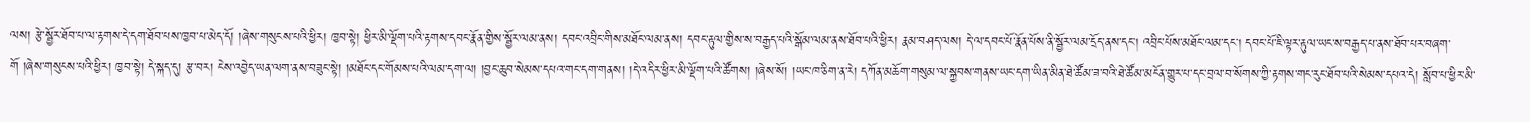ལས། རྩེ་སྦྱོར་ཐོབ་པ་ལ་རྟགས་དེ་དག་ཐོབ་པས་ཁྱབ་པ་མེད་དོ། །ཞེས་གསུངས་པའི་ཕྱིར། ཁྱབ་སྟེ། ཕྱིར་མི་ལྡོག་པའི་རྟགས་དབང་རྣོན་གྱིས་སྦྱོར་ལམ་ནས། དབང་འབྲིང་གིས་མཐོང་ལམ་ནས། དབང་རྟུལ་གྱིས་ས་བརྒྱད་པའི་སྒོམ་ལམ་ནས་ཐོབ་པའི་ཕྱིར། རྣམ་བཤད་ལས། དེ་ལ་དབང་པོ་རྣོན་པོས་ནི་སྦྱོར་ལམ་དྲོད་ནས་དང། འབྲིང་པོས་མཐོང་ལམ་དང། དབང་པོ་ཇི་ལྟར་རྟུལ་ཡང་ས་བརྒྱད་པ་ནས་ཐོབ་པར་བཞག་གོ །ཞེས་གསུངས་པའི་ཕྱིར། ཁྱབ་སྟེ། དེ་སྐད་དུ། རྩ་བར། ངེས་འབྱེད་ཡན་ལག་ནས་བཟུང་སྟེ། །མཐོང་དང་གོམས་པའི་ལམ་དག་ལ། །བྱང་ཆུབ་སེམས་དཔའ་གང་དག་གནས། །དེ་འདིར་ཕྱིར་མི་ལྡོག་པའི་ཚོགས། །ཞེས་སོ། །ཡང་ཁ་ཅིག་ན་རེ། དཀོན་མཆོག་གསུམ་ལ་སྐྱབས་གནས་ཡང་དག་ཡིན་མིན་ཐེ་ཚོམ་ཟ་བའི་ཐེ་ཚོམ་མངོན་གྱུར་པ་དང་བྲལ་བ་སོགས་ཀྱི་རྟགས་གང་རུང་ཐོབ་པའི་སེམས་དཔའ་དེ། སློབ་པ་ཕྱིར་མི་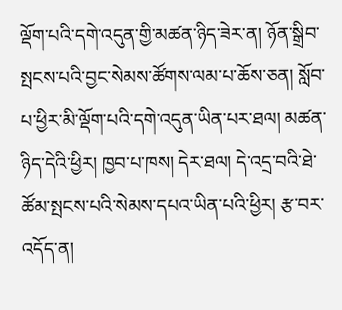ལྡོག་པའི་དགེ་འདུན་གྱི་མཚན་ཉིད་ཟེར་ན། ཉོན་སྒྲིབ་སྤངས་པའི་བྱང་སེམས་ཚོགས་ལམ་པ་ཆོས་ཅན། སློབ་པ་ཕྱིར་མི་ལྡོག་པའི་དགེ་འདུན་ཡིན་པར་ཐལ། མཚན་ཉིད་དེའི་ཕྱིར། ཁྱབ་པ་ཁས། དེར་ཐལ། དེ་འདྲ་བའི་ཐེ་ཚོམ་སྤངས་པའི་སེམས་དཔའ་ཡིན་པའི་ཕྱིར། རྩ་བར་འདོད་ན།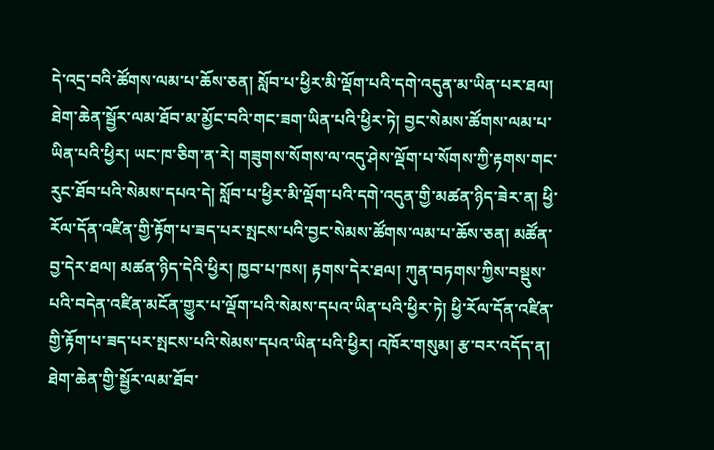དེ་འདྲ་བའི་ཚོགས་ལམ་པ་ཆོས་ཅན། སློབ་པ་ཕྱིར་མི་ལྡོག་པའི་དགེ་འདུན་མ་ཡིན་པར་ཐལ། ཐེག་ཆེན་སྦྱོར་ལམ་ཐོབ་མ་མྱོང་བའི་གང་ཟག་ཡིན་པའི་ཕྱིར་ཏེ། བྱང་སེམས་ཚོགས་ལམ་པ་ཡིན་པའི་ཕྱིར། ཡང་ཁ་ཅིག་ན་རེ། གཟུགས་སོགས་ལ་འདུ་ཤེས་ལྡོག་པ་སོགས་ཀྱི་རྟགས་གང་རུང་ཐོབ་པའི་སེམས་དཔའ་དེ། སློབ་པ་ཕྱིར་མི་ལྡོག་པའི་དགེ་འདུན་གྱི་མཚན་ཉིད་ཟེར་ན། ཕྱི་རོལ་དོན་འཛིན་གྱི་རྟོག་པ་ཟད་པར་སྤངས་པའི་བྱང་སེམས་ཚོགས་ལམ་པ་ཆོས་ཅན། མཚོན་བྱ་དེར་ཐལ། མཚན་ཉིད་དེའི་ཕྱིར། ཁྱབ་པ་ཁས། རྟགས་དེར་ཐལ། ཀུན་བཏགས་ཀྱིས་བསྡུས་པའི་བདེན་འཛིན་མངོན་གྱུར་པ་ལྡོག་པའི་སེམས་དཔའ་ཡིན་པའི་ཕྱིར་ཏེ། ཕྱི་རོལ་དོན་འཛིན་གྱི་རྟོག་པ་ཟད་པར་སྤངས་པའི་སེམས་དཔའ་ཡིན་པའི་ཕྱིར། འཁོར་གསུམ། རྩ་བར་འདོད་ན། ཐེག་ཆེན་གྱི་སྦྱོར་ལམ་ཐོབ་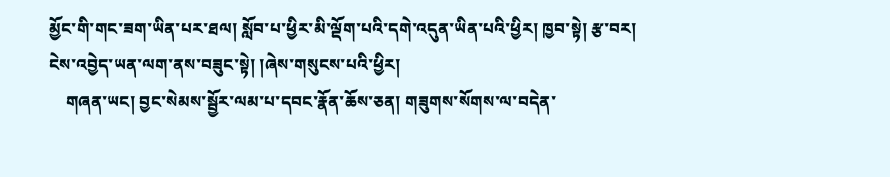མྱོང་གི་གང་ཟག་ཡིན་པར་ཐལ། སློབ་པ་ཕྱིར་མི་ལྡོག་པའི་དགེ་འདུན་ཡིན་པའི་ཕྱིར། ཁྱབ་སྟེ། རྩ་བར། ངེས་འབྱེད་ཡན་ལག་ནས་བཟུང་སྟེ། །ཞེས་གསུངས་པའི་ཕྱིར།
    གཞན་ཡང། བྱང་སེམས་སྦྱོར་ལམ་པ་དབང་རྣོན་ཆོས་ཅན། གཟུགས་སོགས་ལ་བདེན་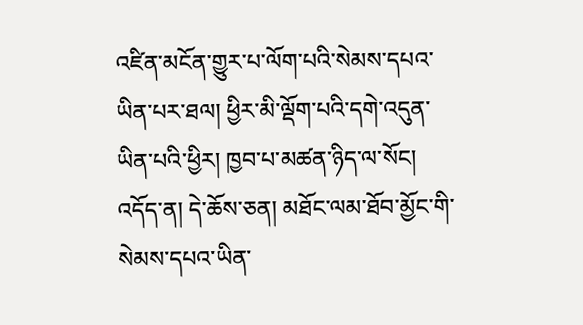འཛིན་མངོན་གྱུར་པ་ལོག་པའི་སེམས་དཔའ་ཡིན་པར་ཐལ། ཕྱིར་མི་ལྡོག་པའི་དགེ་འདུན་ཡིན་པའི་ཕྱིར། ཁྱབ་པ་མཚན་ཉིད་ལ་སོང། འདོད་ན། དེ་ཆོས་ཅན། མཐོང་ལམ་ཐོབ་མྱོང་གི་སེམས་དཔའ་ཡིན་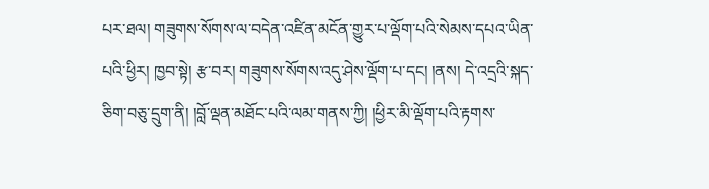པར་ཐལ། གཟུགས་སོགས་ལ་བདེན་འཛིན་མངོན་གྱུར་པ་ལྡོག་པའི་སེམས་དཔའ་ཡིན་པའི་ཕྱིར། ཁྱབ་སྟེ། རྩ་བར། གཟུགས་སོགས་འདུ་ཤེས་ལྡོག་པ་དང། །ནས། དེ་འདྲའི་སྐད་ཅིག་བཅུ་དྲུག་ནི། །བློ་ལྡན་མཐོང་པའི་ལམ་གནས་ཀྱི། །ཕྱིར་མི་ལྡོག་པའི་རྟགས་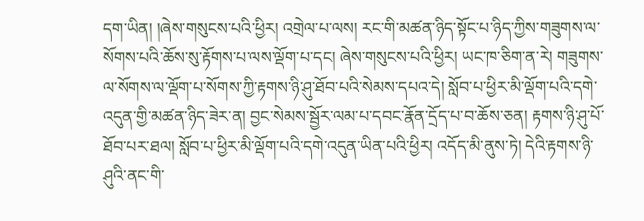དག་ཡིན། །ཞེས་གསུངས་པའི་ཕྱིར། འགྲེལ་པ་ལས། རང་གི་མཚན་ཉིད་སྟོང་པ་ཉིད་ཀྱིས་གཟུགས་ལ་སོགས་པའི་ཆོས་སུ་རྟོགས་པ་ལས་ལྡོག་པ་དང། ཞེས་གསུངས་པའི་ཕྱིར། ཡང་ཁ་ཅིག་ན་རེ། གཟུགས་ལ་སོགས་ལ་ལྡོག་པ་སོགས་ཀྱི་རྟགས་ཉི་ཤུ་ཐོབ་པའི་སེམས་དཔའ་དེ། སློབ་པ་ཕྱིར་མི་ལྡོག་པའི་དགེ་འདུན་གྱི་མཚན་ཉིད་ཟེར་ན། བྱང་སེམས་སྦྱོར་ལམ་པ་དབང་རྣོན་དྲོད་པ་བ་ཆོས་ཅན། རྟགས་ཉི་ཤུ་པོ་ཐོབ་པར་ཐལ། སློབ་པ་ཕྱིར་མི་ལྡོག་པའི་དགེ་འདུན་ཡིན་པའི་ཕྱིར། འདོད་མི་ནུས་ཏེ། དེའི་རྟགས་ཉི་ཤུའི་ནང་གི་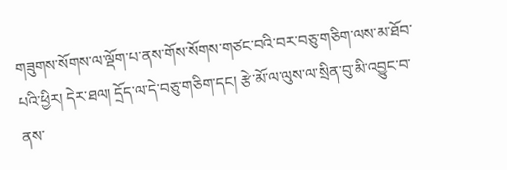གཟུགས་སོགས་ལ་ལྡོག་པ་ནས་གོས་སོགས་གཙང་བའི་བར་བཅུ་གཅིག་ལས་མ་ཐོབ་པའི་ཕྱིར། དེར་ཐལ། དྲོད་ལ་དེ་བཅུ་གཅིག་དང། རྩེ་མོ་ལ་ལུས་ལ་སྲིན་བུ་མི་འབྱུང་བ་ནས་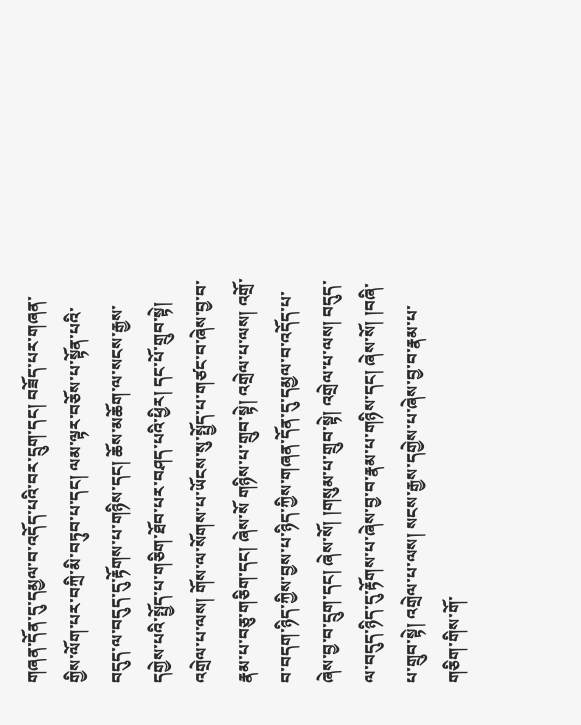གཞན་དོན་དུ་དམྱལ་བ་འདོད་པའི་བར་དྲུག་དང། བཟོད་པར་གཞན་གྱིས་ལོག་པར་བཀྲི་མི་བཏུབ་པ་དང། ལམ་ལྟར་བཅོས་པ་སྟོན་པའི་བདུད་ལ་བདུད་དུ་རྟོགས་པ་གཉིས་དང། ཆོས་མཆོག་ལ་སངས་རྒྱས་དགྱེས་པའི་སྤྱོད་པ་གཅིག་ཐོབ་པར་བཤད་པའི་ཕྱིར། དང་པོ་གྲུབ་སྟེ། འགྲེལ་པ་ལས། གོས་ལ་སོགས་པ་ཡོངས་སུ་སྤྱོད་པ་གཙང་བ་ཞེས་བྱ་བ་རྣམ་པ་བཅུ་གཅིག་དང། ཞེས་སོ གཉིས་པ་གྲུབ་སྟེ། འགྲེལ་པ་ལས། འགྲོ་བ་བདག་ཉིད་ཀྱིས་བྱས་པ་ཉིད་ཀྱིས་གཞན་དོན་དུ་དམྱལ་བ་འདོད་པ་ཞེས་བྱ་བ་དྲུག་དང། ཞེས་སོ། །གསུམ་པ་གྲུབ་སྟེ། འགྲེལ་པ་ལས། བདུད་ལ་བདུད་ཉིད་དུ་རྟོགས་པ་ཞེས་བྱ་བ་རྣམ་པ་གཉིས་དང། ཞེས་སོ། །བཞི་པ་གྲུབ་སྟེ། འགྲེལ་པ་ལས། སངས་རྒྱས་དགྱེས་པ་ཞེས་བྱ་བ་རྣམ་པ་གཅིག་གིས་གོ་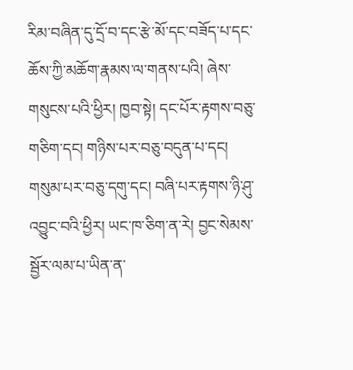རིམ་བཞིན་དུ་དྲོ་བ་དང་རྩེ་མོ་དང་བཟོད་པ་དང་ཆོས་ཀྱི་མཆོག་རྣམས་ལ་གནས་པའི། ཞེས་གསུངས་པའི་ཕྱིར། ཁྱབ་སྟེ། དང་པོར་རྟགས་བཅུ་གཅིག་དང། གཉིས་པར་བཅུ་བདུན་པ་དང། གསུམ་པར་བཅུ་དགུ་དང། བཞི་པར་རྟགས་ཉི་ཤུ་འབྱུང་བའི་ཕྱིར། ཡང་ཁ་ཅིག་ན་རེ། བྱང་སེམས་སྦྱོར་ལམ་པ་ཡིན་ན་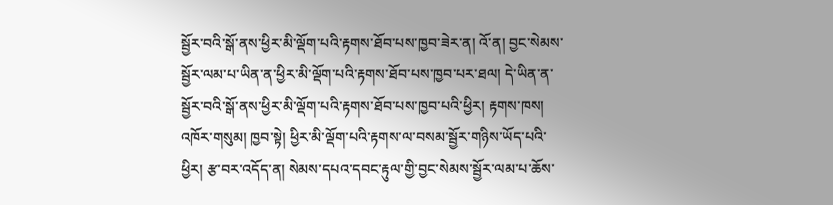སྦྱོར་བའི་སྒོ་ནས་ཕྱིར་མི་ལྡོག་པའི་རྟགས་ཐོབ་པས་ཁྱབ་ཟེར་ན། འོ་ན། བྱང་སེམས་སྦྱོར་ལམ་པ་ཡིན་ན་ཕྱིར་མི་ལྡོག་པའི་རྟགས་ཐོབ་པས་ཁྱབ་པར་ཐལ། དེ་ཡིན་ན་སྦྱོར་བའི་སྒོ་ནས་ཕྱིར་མི་ལྡོག་པའི་རྟགས་ཐོབ་པས་ཁྱབ་པའི་ཕྱིར། རྟགས་ཁས། འཁོར་གསུམ། ཁྱབ་སྟེ། ཕྱིར་མི་ལྡོག་པའི་རྟགས་ལ་བསམ་སྦྱོར་གཉིས་ཡོད་པའི་ཕྱིར། རྩ་བར་འདོད་ན། སེམས་དཔའ་དབང་རྟུལ་གྱི་བྱང་སེམས་སྦྱོར་ལམ་པ་ཆོས་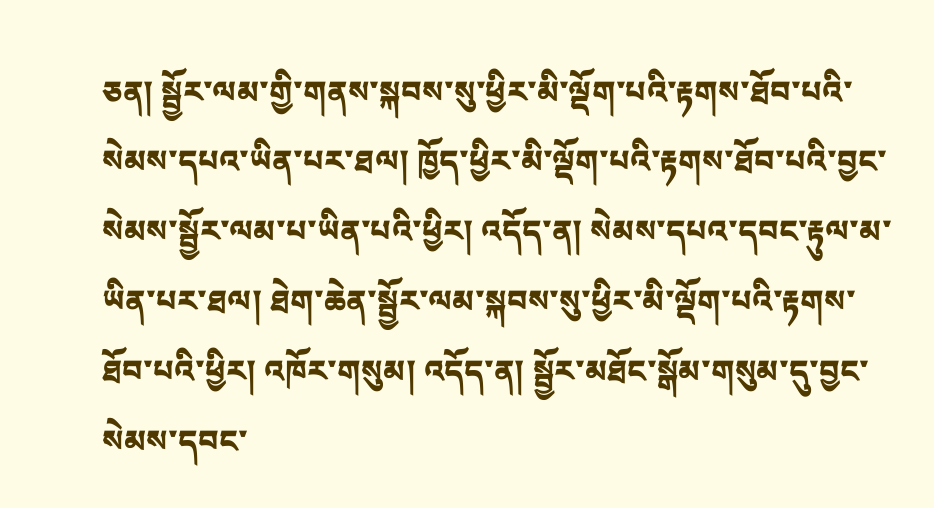ཅན། སྦྱོར་ལམ་གྱི་གནས་སྐབས་སུ་ཕྱིར་མི་ལྡོག་པའི་རྟགས་ཐོབ་པའི་སེམས་དཔའ་ཡིན་པར་ཐལ། ཁྱོད་ཕྱིར་མི་ལྡོག་པའི་རྟགས་ཐོབ་པའི་བྱང་སེམས་སྦྱོར་ལམ་པ་ཡིན་པའི་ཕྱིར། འདོད་ན། སེམས་དཔའ་དབང་རྟུལ་མ་ཡིན་པར་ཐལ། ཐེག་ཆེན་སྦྱོར་ལམ་སྐབས་སུ་ཕྱིར་མི་ལྡོག་པའི་རྟགས་ཐོབ་པའི་ཕྱིར། འཁོར་གསུམ། འདོད་ན། སྦྱོར་མཐོང་སྒོམ་གསུམ་དུ་བྱང་སེམས་དབང་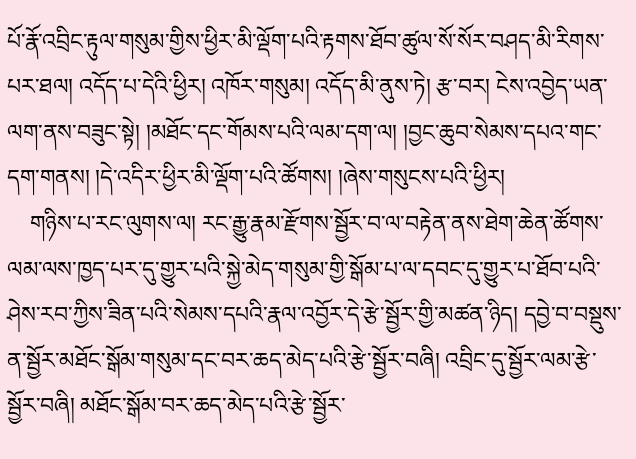པོ་རྣོ་འབྲིང་རྟུལ་གསུམ་གྱིས་ཕྱིར་མི་ལྡོག་པའི་རྟགས་ཐོབ་ཚུལ་སོ་སོར་བཤད་མི་རིགས་པར་ཐལ། འདོད་པ་དེའི་ཕྱིར། འཁོར་གསུམ། འདོད་མི་ནུས་ཏེ། རྩ་བར། ངེས་འབྱེད་ཡན་ལག་ནས་བཟུང་སྟེ། །མཐོང་དང་གོམས་པའི་ལམ་དག་ལ། །བྱང་ཆུབ་སེམས་དཔའ་གང་དག་གནས། །དེ་འདིར་ཕྱིར་མི་ལྡོག་པའི་ཚོགས། །ཞེས་གསུངས་པའི་ཕྱིར།
    གཉིས་པ་རང་ལུགས་ལ། རང་རྒྱུ་རྣམ་རྫོགས་སྦྱོར་བ་ལ་བརྟེན་ནས་ཐེག་ཆེན་ཚོགས་ལམ་ལས་ཁྱད་པར་དུ་གྱུར་པའི་སྐྱེ་མེད་གསུམ་གྱི་སྒོམ་པ་ལ་དབང་དུ་གྱུར་པ་ཐོབ་པའི་ཤེས་རབ་ཀྱིས་ཟིན་པའི་སེམས་དཔའི་རྣལ་འབྱོར་དེ་རྩེ་སྦྱོར་གྱི་མཚན་ཉིད། དབྱེ་བ་བསྡུས་ན་སྦྱོར་མཐོང་སྒོམ་གསུམ་དང་བར་ཆད་མེད་པའི་རྩེ་སྦྱོར་བཞི། འབྲིང་དུ་སྦྱོར་ལམ་རྩེ་སྦྱོར་བཞི། མཐོང་སྒོམ་བར་ཆད་མེད་པའི་རྩེ་སྦྱོར་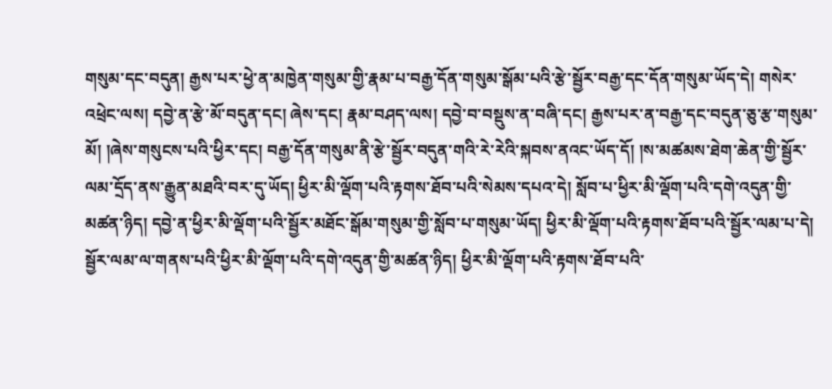གསུམ་དང་བདུན། རྒྱས་པར་ཕྱེ་ན་མཁྱེན་གསུམ་གྱི་རྣམ་པ་བརྒྱ་དོན་གསུམ་སྒོམ་པའི་རྩེ་སྦྱོར་བརྒྱ་དང་དོན་གསུམ་ཡོད་དེ། གསེར་འཕྲེང་ལས། དབྱེ་ན་རྩེ་མོ་བདུན་དང། ཞེས་དང། རྣམ་བཤད་ལས། དབྱེ་བ་བསྡུས་ན་བཞི་དང། རྒྱས་པར་ན་བརྒྱ་དང་བདུན་ཅུ་རྩ་གསུམ་མོ། །ཞེས་གསུངས་པའི་ཕྱིར་དང། བརྒྱ་དོན་གསུམ་ནི་རྩེ་སྦྱོར་བདུན་གའི་རེ་རེའི་སྐབས་ནའང་ཡོད་དོ། །ས་མཚམས་ཐེག་ཆེན་གྱི་སྦྱོར་ལམ་དྲོད་ནས་རྒྱུན་མཐའི་བར་དུ་ཡོད། ཕྱིར་མི་ལྡོག་པའི་རྟགས་ཐོབ་པའི་སེམས་དཔའ་དེ། སློབ་པ་ཕྱིར་མི་ལྡོག་པའི་དགེ་འདུན་གྱི་མཚན་ཉིད། དབྱེ་ན་ཕྱིར་མི་ལྡོག་པའི་སྦྱོར་མཐོང་སྒོམ་གསུམ་གྱི་སློབ་པ་གསུམ་ཡོད། ཕྱིར་མི་ལྡོག་པའི་རྟགས་ཐོབ་པའི་སྦྱོར་ལམ་པ་དེ། སྦྱོར་ལམ་ལ་གནས་པའི་ཕྱིར་མི་ལྡོག་པའི་དགེ་འདུན་གྱི་མཚན་ཉིད། ཕྱིར་མི་ལྡོག་པའི་རྟགས་ཐོབ་པའི་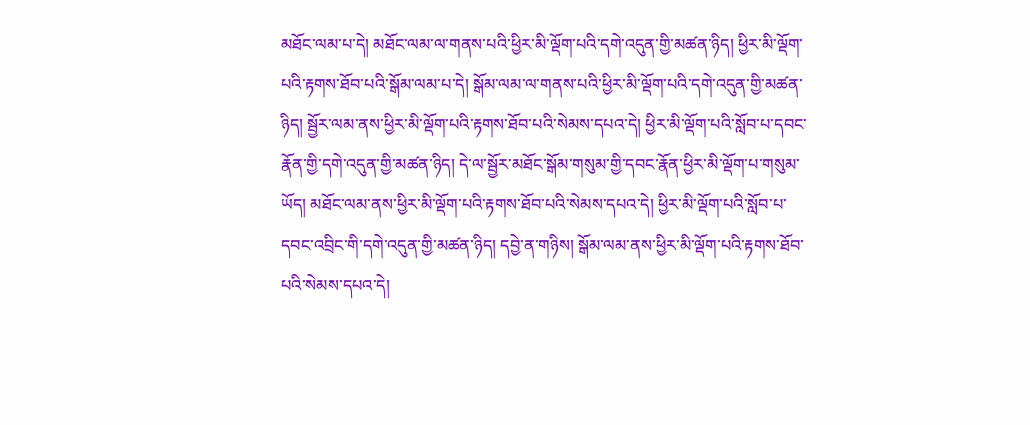མཐོང་ལམ་པ་དེ། མཐོང་ལམ་ལ་གནས་པའི་ཕྱིར་མི་ལྡོག་པའི་དགེ་འདུན་གྱི་མཚན་ཉིད། ཕྱིར་མི་ལྡོག་པའི་རྟགས་ཐོབ་པའི་སྒོམ་ལམ་པ་དེ། སྒོམ་ལམ་ལ་གནས་པའི་ཕྱིར་མི་ལྡོག་པའི་དགེ་འདུན་གྱི་མཚན་ཉིད། སྦྱོར་ལམ་ནས་ཕྱིར་མི་ལྡོག་པའི་རྟགས་ཐོབ་པའི་སེམས་དཔའ་དེ། ཕྱིར་མི་ལྡོག་པའི་སློབ་པ་དབང་རྣོན་གྱི་དགེ་འདུན་གྱི་མཚན་ཉིད། དེ་ལ་སྦྱོར་མཐོང་སྒོམ་གསུམ་གྱི་དབང་རྣོན་ཕྱིར་མི་ལྡོག་པ་གསུམ་ཡོད། མཐོང་ལམ་ནས་ཕྱིར་མི་ལྡོག་པའི་རྟགས་ཐོབ་པའི་སེམས་དཔའ་དེ། ཕྱིར་མི་ལྡོག་པའི་སློབ་པ་དབང་འབྲིང་གི་དགེ་འདུན་གྱི་མཚན་ཉིད། དབྱེ་ན་གཉིས། སྒོམ་ལམ་ནས་ཕྱིར་མི་ལྡོག་པའི་རྟགས་ཐོབ་པའི་སེམས་དཔའ་དེ།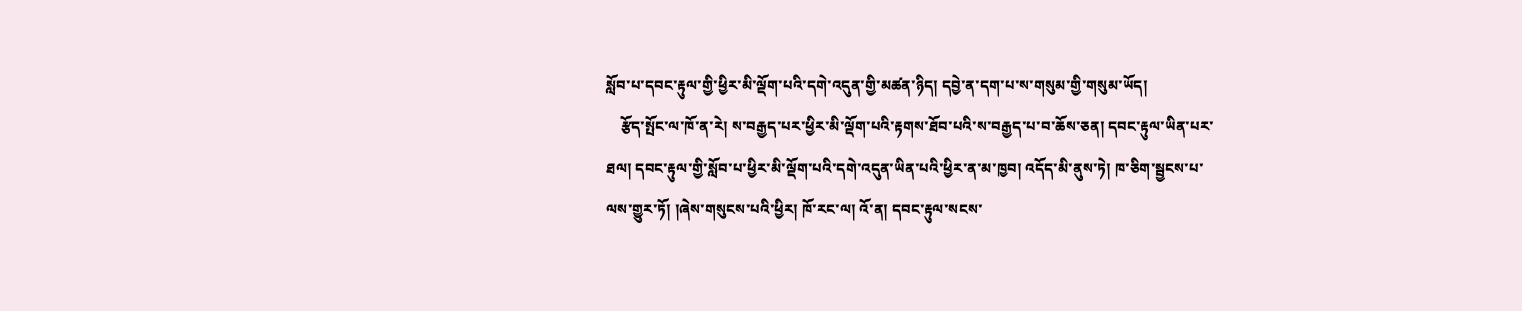སློབ་པ་དབང་རྟུལ་གྱི་ཕྱིར་མི་ལྡོག་པའི་དགེ་འདུན་གྱི་མཚན་ཉིད། དབྱེ་ན་དག་པ་ས་གསུམ་གྱི་གསུམ་ཡོད།
    རྩོད་སྤོང་ལ་ཁོ་ན་རེ། ས་བརྒྱད་པར་ཕྱིར་མི་ལྡོག་པའི་རྟགས་ཐོབ་པའི་ས་བརྒྱད་པ་བ་ཆོས་ཅན། དབང་རྟུལ་ཡིན་པར་ཐལ། དབང་རྟུལ་གྱི་སློབ་པ་ཕྱིར་མི་ལྡོག་པའི་དགེ་འདུན་ཡིན་པའི་ཕྱིར་ན་མ་ཁྱབ། འདོད་མི་ནུས་ཏེ། ཁ་ཅིག་སྦྱངས་པ་ལས་གྱུར་ཏོ། །ཞེས་གསུངས་པའི་ཕྱིར། ཁོ་རང་ལ། འོ་ན། དབང་རྟུལ་སངས་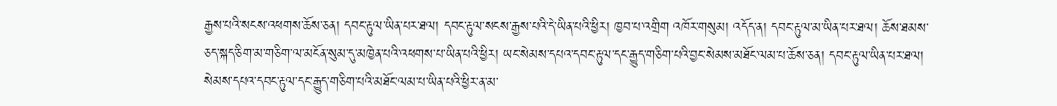རྒྱས་པའི་སངས་འཕགས་ཆོས་ཅན། དབང་རྟུལ་ཡིན་པར་ཐལ། དབང་རྟུལ་སངས་རྒྱས་པའི་དེ་ཡིན་པའི་ཕྱིར། ཁྱབ་པ་འགྲིག འཁོར་གསུམ། འདོད་ན། དབང་རྟུལ་མ་ཡིན་པར་ཐལ། ཆོས་ཐམས་ཅད་སྐད་ཅིག་མ་གཅིག་ལ་མངོན་སུམ་དུ་མཁྱེན་པའི་འཕགས་པ་ཡིན་པའི་ཕྱིར། ཡང་སེམས་དཔའ་དབང་རྟུལ་དང་རྒྱུད་གཅིག་པའི་བྱང་སེམས་མཐོང་ལམ་པ་ཆོས་ཅན། དབང་རྟུལ་ཡིན་པར་ཐལ། སེམས་དཔའ་དབང་རྟུལ་དང་རྒྱུད་གཅིག་པའི་མཐོང་ལམ་པ་ཡིན་པའི་ཕྱིར་ན་མ་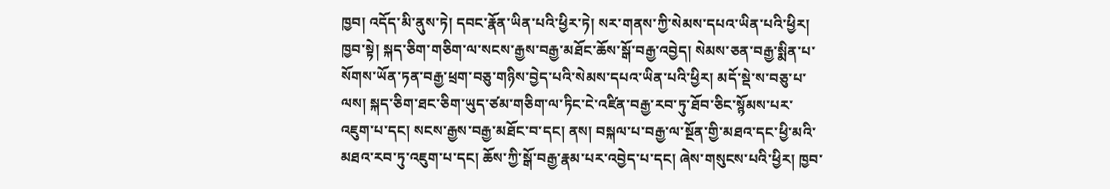ཁྱབ། འདོད་མི་ནུས་ཏེ། དབང་རྣོན་ཡིན་པའི་ཕྱིར་ཏེ། སར་གནས་ཀྱི་སེམས་དཔའ་ཡིན་པའི་ཕྱིར། ཁྱབ་སྟེ། སྐད་ཅིག་གཅིག་ལ་སངས་རྒྱས་བརྒྱ་མཐོང་ཆོས་སྒོ་བརྒྱ་འབྱེད། སེམས་ཅན་བརྒྱ་སྨིན་པ་སོགས་ཡོན་ཏན་བརྒྱ་ཕྲག་བཅུ་གཉིས་བྱེད་པའི་སེམས་དཔའ་ཡིན་པའི་ཕྱིར། མདོ་སྡེ་ས་བཅུ་པ་ལས། སྐད་ཅིག་ཐང་ཅིག་ཡུད་ཙམ་གཅིག་ལ་ཏིང་ངེ་འཛིན་བརྒྱ་རབ་ཏུ་ཐོབ་ཅིང་སྙོམས་པར་འཇུག་པ་དང། སངས་རྒྱས་བརྒྱ་མཐོང་བ་དང། ནས། བསྐལ་པ་བརྒྱ་ལ་སྔོན་གྱི་མཐའ་དང་ཕྱི་མའི་མཐའ་རབ་ཏུ་འཇུག་པ་དང། ཆོས་ཀྱི་སྒོ་བརྒྱ་རྣམ་པར་འབྱེད་པ་དང། ཞེས་གསུངས་པའི་ཕྱིར། ཁྱབ་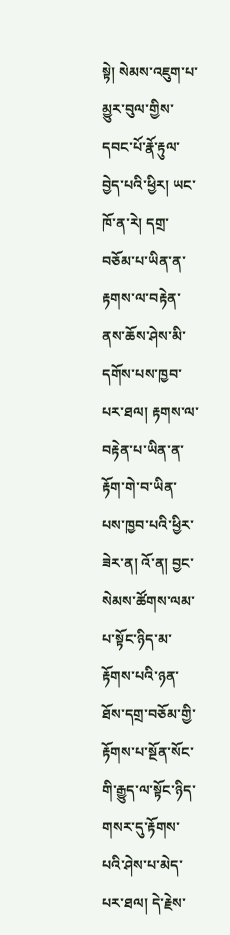སྟེ། སེམས་འཇུག་པ་མྱུར་བུལ་གྱིས་དབང་པོ་རྣོ་རྟུལ་བྱེད་པའི་ཕྱིར། ཡང་ཁོ་ན་རེ། དགྲ་བཅོམ་པ་ཡིན་ན་རྟགས་ལ་བརྟེན་ནས་ཆོས་ཤེས་མི་དགོས་པས་ཁྱབ་པར་ཐལ། རྟགས་ལ་བརྟེན་པ་ཡིན་ན་རྟོག་གེ་བ་ཡིན་པས་ཁྱབ་པའི་ཕྱིར་ཟེར་ན། འོ་ན། བྱང་སེམས་ཚོགས་ལམ་པ་སྟོང་ཉིད་མ་རྟོགས་པའི་ཉན་ཐོས་དགྲ་བཅོམ་གྱི་རྟོགས་པ་སྔོན་སོང་གི་རྒྱུད་ལ་སྟོང་ཉིད་གསར་དུ་རྟོགས་པའི་ཤེས་པ་མེད་པར་ཐལ། དེ་རྗེས་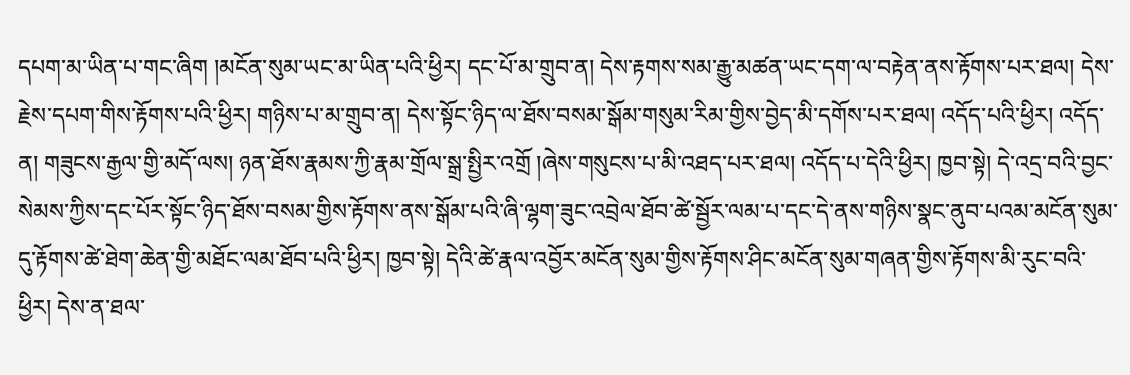དཔག་མ་ཡིན་པ་གང་ཞིག །མངོན་སུམ་ཡང་མ་ཡིན་པའི་ཕྱིར། དང་པོ་མ་གྲུབ་ན། དེས་རྟགས་སམ་རྒྱུ་མཚན་ཡང་དག་ལ་བརྟེན་ནས་རྟོགས་པར་ཐལ། དེས་རྗེས་དཔག་གིས་རྟོགས་པའི་ཕྱིར། གཉིས་པ་མ་གྲུབ་ན། དེས་སྟོང་ཉིད་ལ་ཐོས་བསམ་སྒོམ་གསུམ་རིམ་གྱིས་བྱེད་མི་དགོས་པར་ཐལ། འདོད་པའི་ཕྱིར། འདོད་ན། གཟུངས་རྒྱལ་གྱི་མདོ་ལས། ཉན་ཐོས་རྣམས་ཀྱི་རྣམ་གྲོལ་སྒྲ་སྤྱིར་འགྲོ །ཞེས་གསུངས་པ་མི་འཐད་པར་ཐལ། འདོད་པ་དེའི་ཕྱིར། ཁྱབ་སྟེ། དེ་འདྲ་བའི་བྱང་སེམས་ཀྱིས་དང་པོར་སྟོང་ཉིད་ཐོས་བསམ་གྱིས་རྟོགས་ནས་སྒོམ་པའི་ཞི་ལྷག་ཟུང་འབྲེལ་ཐོབ་ཚེ་སྦྱོར་ལམ་པ་དང་དེ་ནས་གཉིས་སྣང་ནུབ་པའམ་མངོན་སུམ་དུ་རྟོགས་ཚེ་ཐེག་ཆེན་གྱི་མཐོང་ལམ་ཐོབ་པའི་ཕྱིར། ཁྱབ་སྟེ། དེའི་ཚེ་རྣལ་འབྱོར་མངོན་སུམ་གྱིས་རྟོགས་ཤིང་མངོན་སུམ་གཞན་གྱིས་རྟོགས་མི་རུང་བའི་ཕྱིར། དེས་ན་ཐལ་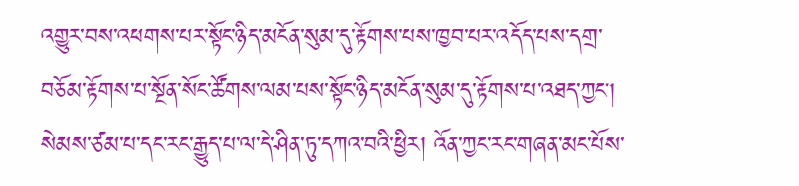འགྱུར་བས་འཕགས་པར་སྟོང་ཉིད་མངོན་སུམ་དུ་རྟོགས་པས་ཁྱབ་པར་འདོད་པས་དགྲ་བཅོམ་རྟོགས་པ་སྔོན་སོང་ཚོགས་ལམ་པས་སྟོང་ཉིད་མངོན་སུམ་དུ་རྟོགས་པ་འཐད་ཀྱང། སེམས་ཙམ་པ་དང་རང་རྒྱུད་པ་ལ་དེ་ཤིན་ཏུ་དཀའ་བའི་ཕྱིར། འོན་ཀྱང་རང་གཞན་མང་པོས་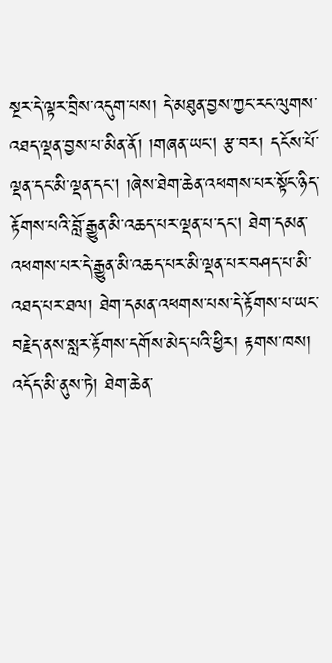སྔར་དེ་ལྟར་བྲིས་འདུག་པས། དེ་མཐུན་བྱས་ཀྱང་རང་ལུགས་འཐད་ལྡན་བྱས་པ་མིན་ནོ། །གཞན་ཡང། རྩ་བར། དངོས་པོ་ལྡན་དང་མི་ལྡན་དང། །ཞེས་ཐེག་ཆེན་འཕགས་པར་སྟོང་ཉིད་རྟོགས་པའི་བློ་རྒྱུན་མི་འཆད་པར་ལྡན་པ་དང། ཐེག་དམན་འཕགས་པར་དེ་རྒྱུན་མི་འཆད་པར་མི་ལྡན་པར་བཤད་པ་མི་འཐད་པར་ཐལ། ཐེག་དམན་འཕགས་པས་དེ་རྟོགས་པ་ཡང་བརྗེད་ནས་སླར་རྟོགས་དགོས་མེད་པའི་ཕྱིར། རྟགས་ཁས། འདོད་མི་ནུས་ཏེ། ཐེག་ཆེན་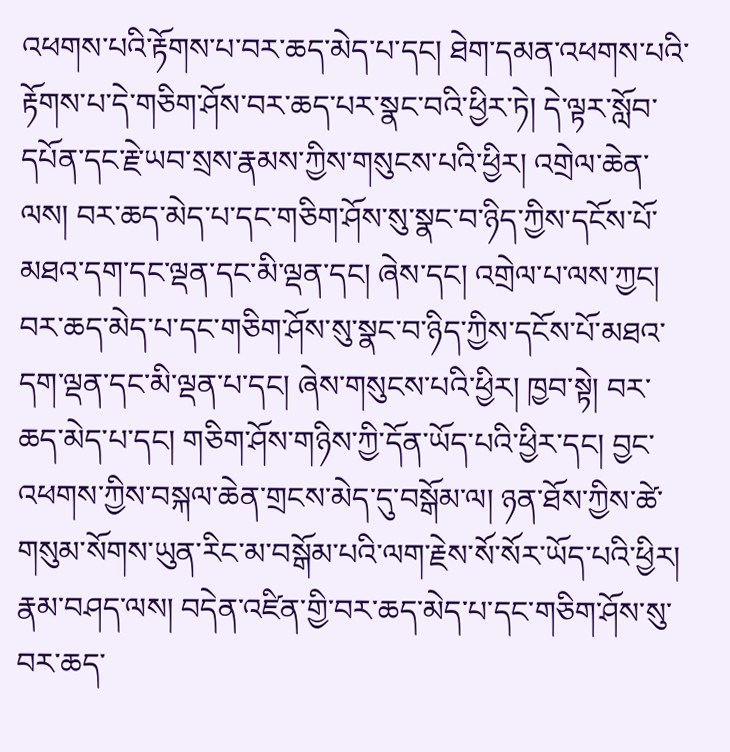འཕགས་པའི་རྟོགས་པ་བར་ཆད་མེད་པ་དང། ཐེག་དམན་འཕགས་པའི་རྟོགས་པ་དེ་གཅིག་ཤོས་བར་ཆད་པར་སྣང་བའི་ཕྱིར་ཏེ། དེ་ལྟར་སློབ་དཔོན་དང་རྗེ་ཡབ་སྲས་རྣམས་ཀྱིས་གསུངས་པའི་ཕྱིར། འགྲེལ་ཆེན་ལས། བར་ཆད་མེད་པ་དང་གཅིག་ཤོས་སུ་སྣང་བ་ཉིད་ཀྱིས་དངོས་པོ་མཐའ་དག་དང་ལྡན་དང་མི་ལྡན་དང། ཞེས་དང། འགྲེལ་པ་ལས་ཀྱང། བར་ཆད་མེད་པ་དང་གཅིག་ཤོས་སུ་སྣང་བ་ཉིད་ཀྱིས་དངོས་པོ་མཐའ་དག་ལྡན་དང་མི་ལྡན་པ་དང། ཞེས་གསུངས་པའི་ཕྱིར། ཁྱབ་སྟེ། བར་ཆད་མེད་པ་དང། གཅིག་ཤོས་གཉིས་ཀྱི་དོན་ཡོད་པའི་ཕྱིར་དང། བྱང་འཕགས་ཀྱིས་བསྐལ་ཆེན་གྲངས་མེད་དུ་བསྒོམ་ལ། ཉན་ཐོས་ཀྱིས་ཚེ་གསུམ་སོགས་ཡུན་རིང་མ་བསྒོམ་པའི་ལག་རྗེས་སོ་སོར་ཡོད་པའི་ཕྱིར། རྣམ་བཤད་ལས། བདེན་འཛིན་གྱི་བར་ཆད་མེད་པ་དང་གཅིག་ཤོས་སུ་བར་ཆད་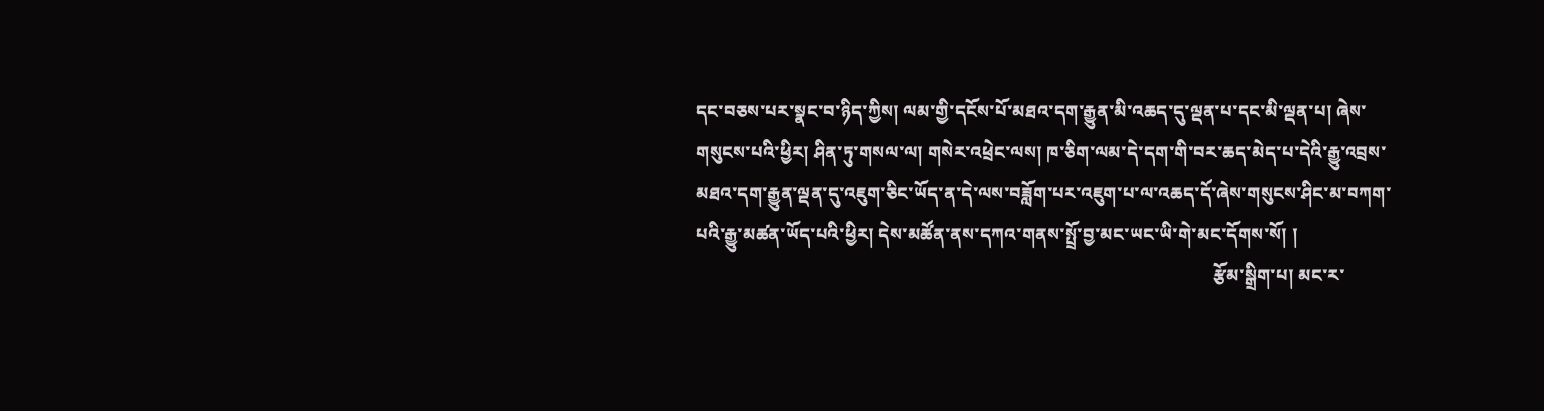དང་བཅས་པར་སྣང་བ་ཉིད་ཀྱིས། ལམ་གྱི་དངོས་པོ་མཐའ་དག་རྒྱུན་མི་འཆད་དུ་ལྡན་པ་དང་མི་ལྡན་པ། ཞེས་གསུངས་པའི་ཕྱིར། ཤིན་ཏུ་གསལ་ལ། གསེར་འཕྲེང་ལས། ཁ་ཅིག་ལམ་དེ་དག་གི་བར་ཆད་མེད་པ་དེའི་རྒྱུ་འབྲས་མཐའ་དག་རྒྱུན་ལྡན་དུ་འཇུག་ཅིང་ཡོད་ན་དེ་ལས་བཟློག་པར་འཇུག་པ་ལ་འཆད་དོ་ཞེས་གསུངས་ཤིང་མ་བཀག་པའི་རྒྱུ་མཚན་ཡོད་པའི་ཕྱིར། དེས་མཚོན་ནས་དཀའ་གནས་སྤྲོ་བྱ་མང་ཡང་ཡི་གེ་མང་དོགས་སོ། །
                                                                                                                     རྩོམ་སྒྲིག་པ། མང་ར་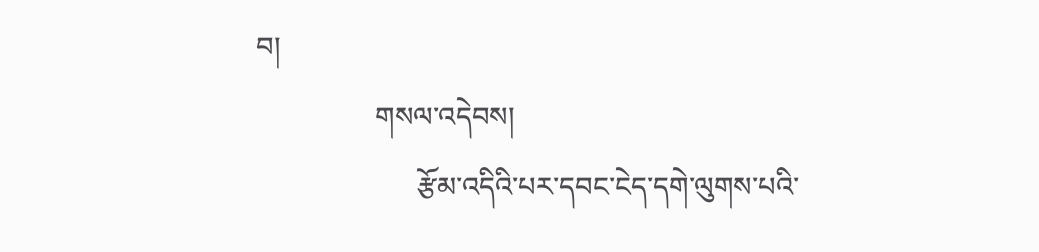བ།
                 གསལ་འདེབས།
                       རྩོམ་འདིའི་པར་དབང་ངེད་དགེ་ལུགས་པའི་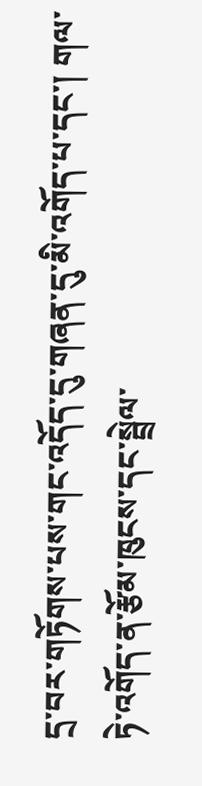དྲ་བར་གཏོགས་པས་གང་འདོད་དུ་གཞན་དུ་མི་འགོད་པ་དང་། གལ་ཏེ་འགོད་ན་རྩོམ་ཁུངས་དང་སྦྲེལ་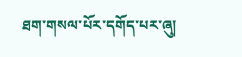ཐག་གསལ་པོར་དགོད་པར་ཞུ།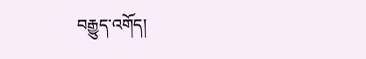བརྒྱུད་འགོད།